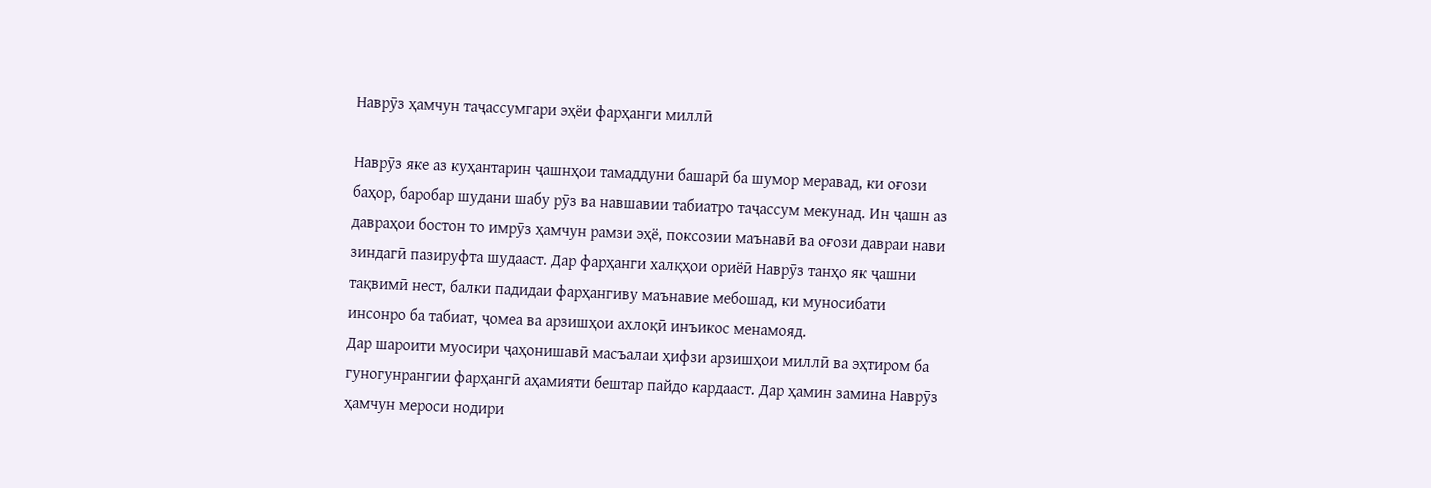Наврӯз ҳамчун таҷассумгари эҳёи фарҳанги миллӣ

Наврӯз яке аз куҳантарин ҷашнҳои тамаддуни башарӣ ба шумор меравад, ки оғози баҳор, баробар шудани шабу рӯз ва навшавии табиатро таҷассум мекунад. Ин ҷашн аз давраҳои бостон то имрӯз ҳамчун рамзи эҳё, поксозии маънавӣ ва оғози давраи нави зиндагӣ пазируфта шудааст. Дар фарҳанги халқҳои ориёӣ Наврӯз танҳо як ҷашни тақвимӣ нест, балки падидаи фарҳангиву маънавие мебошад, ки муносибати инсонро ба табиат, ҷомеа ва арзишҳои ахлоқӣ инъикос менамояд.
Дар шароити муосири ҷаҳонишавӣ масъалаи ҳифзи арзишҳои миллӣ ва эҳтиром ба гуногунрангии фарҳангӣ аҳамияти бештар пайдо кардааст. Дар ҳамин замина Наврӯз ҳамчун мероси нодири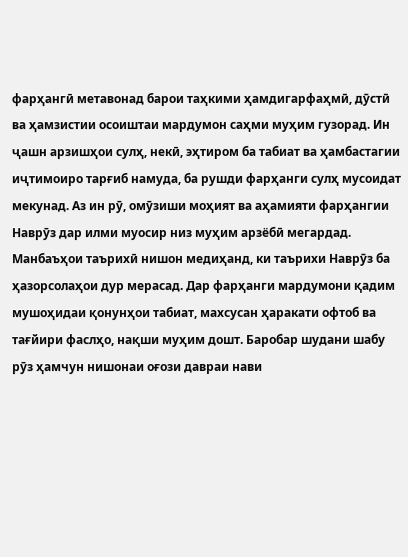фарҳангӣ метавонад барои таҳкими ҳамдигарфаҳмӣ, дӯстӣ ва ҳамзистии осоиштаи мардумон саҳми муҳим гузорад. Ин ҷашн арзишҳои сулҳ, некӣ, эҳтиром ба табиат ва ҳамбастагии иҷтимоиро тарғиб намуда, ба рушди фарҳанги сулҳ мусоидат мекунад. Аз ин рӯ, омӯзиши моҳият ва аҳамияти фарҳангии Наврӯз дар илми муосир низ муҳим арзёбӣ мегардад.
Манбаъҳои таърихӣ нишон медиҳанд, ки таърихи Наврӯз ба ҳазорсолаҳои дур мерасад. Дар фарҳанги мардумони қадим мушоҳидаи қонунҳои табиат, махсусан ҳаракати офтоб ва тағйири фаслҳо, нақши муҳим дошт. Баробар шудани шабу рӯз ҳамчун нишонаи оғози давраи нави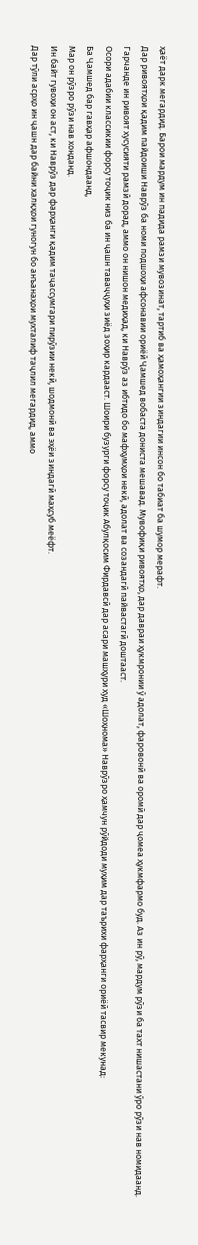ҳаёт дарк мегардид. Барои мардум ин падида рамзи мувозинат, тартиб ва ҳамоҳангии зиндагии инсон бо табиат ба шумор мерафт.
Дар ривоятҳои қадим пайдоиши Наврӯз ба номи подшоҳи афсонавии ориёӣ Ҷамшед вобаста дониста мешавад. Мувофиқи ривоятҳо, дар давраи ҳукмронии ӯ адолат, фаровонӣ ва оромӣ дар ҷомеа ҳукмфармо буд. Аз ин рӯ, мардум рӯзи ба тахт нишастани ӯро рӯзи нав номидаанд. Гарчанде ин ривоят хусусияти рамзӣ дорад, аммо он нишон медиҳад, ки Наврӯз аз ибтидо бо мафҳумҳои некӣ, адолат ва созандагӣ пайвастагӣ доштааст.
Осори адабии классикии форсу тоҷик низ ба ин ҷашн таваҷҷуҳи зиёд зоҳир кардааст. Шоири бузурги форсу тоҷик Абулқосим Фирдавсӣ дар асари машҳури худ «Шоҳнома» Наврӯзро ҳамчун рӯйдоди муҳим дар таърихи фарҳанги ориёӣ тасвир мекунад:
Ба Ҷамшед бар гавҳар афшондаанд,
Мар он рӯзро рӯзи нав хонданд.
Ин байт гувоҳи он аст, ки Наврӯз дар фарҳанги қадим таҷассумгари пирӯзии некӣ, шодмонӣ ва эҳёи зиндагӣ маҳсуб меёфт.
Дар тӯли асрҳо ин ҷашн дар байни халқҳои гуногун бо анъанаҳои мухталиф таҷлил мегардид, аммо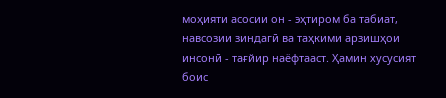моҳияти асосии он - эҳтиром ба табиат, навсозии зиндагӣ ва таҳкими арзишҳои инсонӣ - тағйир наёфтааст. Ҳамин хусусият боис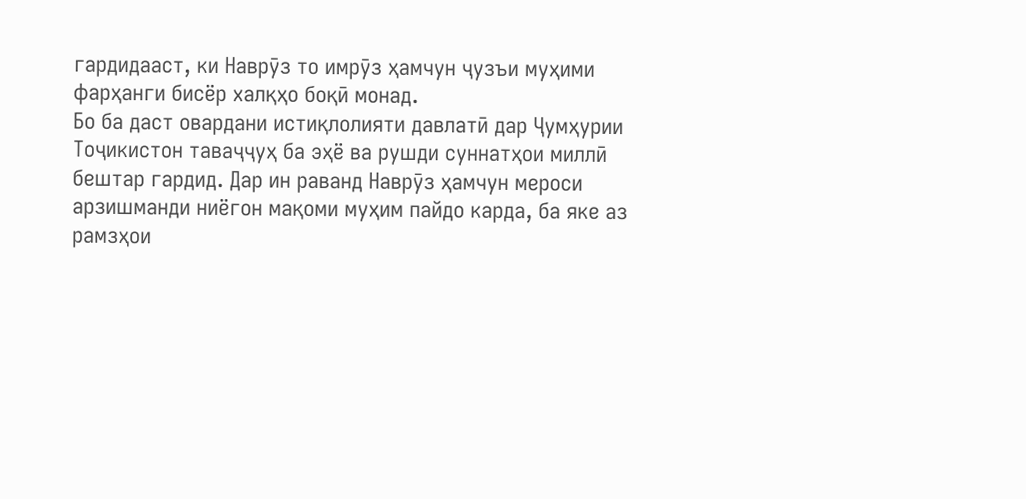гардидааст, ки Наврӯз то имрӯз ҳамчун ҷузъи муҳими фарҳанги бисёр халқҳо боқӣ монад.
Бо ба даст овардани истиқлолияти давлатӣ дар Ҷумҳурии Тоҷикистон таваҷҷуҳ ба эҳё ва рушди суннатҳои миллӣ бештар гардид. Дар ин раванд Наврӯз ҳамчун мероси арзишманди ниёгон мақоми муҳим пайдо карда, ба яке аз рамзҳои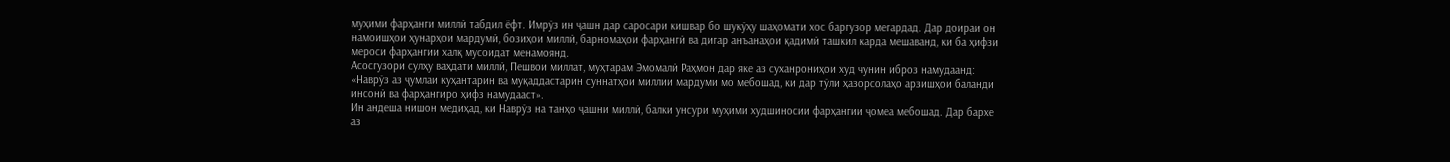муҳими фарҳанги миллӣ табдил ёфт. Имрӯз ин ҷашн дар саросари кишвар бо шукӯҳу шаҳомати хос баргузор мегардад. Дар доираи он намоишҳои ҳунарҳои мардумӣ, бозиҳои миллӣ, барномаҳои фарҳангӣ ва дигар анъанаҳои қадимӣ ташкил карда мешаванд, ки ба ҳифзи мероси фарҳангии халқ мусоидат менамоянд.
Асосгузори сулҳу ваҳдати миллӣ, Пешвои миллат, муҳтарам Эмомалӣ Раҳмон дар яке аз суханрониҳои худ чунин иброз намудаанд: «Наврӯз аз ҷумлаи куҳантарин ва муқаддастарин суннатҳои миллии мардуми мо мебошад, ки дар тӯли ҳазорсолаҳо арзишҳои баланди инсонӣ ва фарҳангиро ҳифз намудааст».
Ин андеша нишон медиҳад, ки Наврӯз на танҳо ҷашни миллӣ, балки унсури муҳими худшиносии фарҳангии ҷомеа мебошад. Дар бархе аз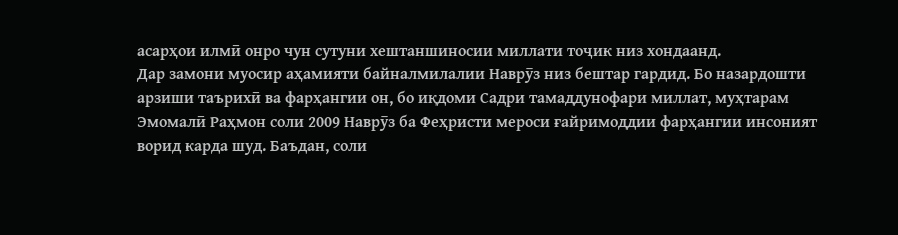асарҳои илмӣ онро чун сутуни хештаншиносии миллати тоҷик низ хондаанд.
Дар замони муосир аҳамияти байналмилалии Наврӯз низ бештар гардид. Бо назардошти арзиши таърихӣ ва фарҳангии он, бо иқдоми Садри тамаддунофари миллат, муҳтарам Эмомалӣ Раҳмон соли 2009 Наврӯз ба Феҳристи мероси ғайримоддии фарҳангии инсоният ворид карда шуд. Баъдан, соли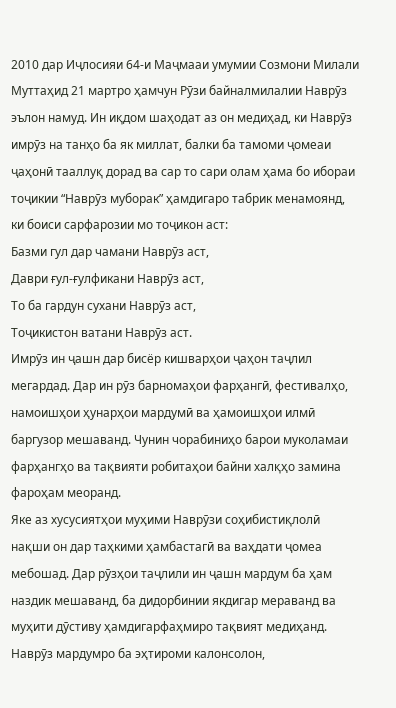2010 дар Иҷлосияи 64-и Маҷмааи умумии Созмони Милали Муттаҳид 21 мартро ҳамчун Рӯзи байналмилалии Наврӯз эълон намуд. Ин иқдом шаҳодат аз он медиҳад, ки Наврӯз имрӯз на танҳо ба як миллат, балки ба тамоми ҷомеаи ҷаҳонӣ тааллуқ дорад ва сар то сари олам ҳама бо ибораи тоҷикии “Наврӯз муборак” ҳамдигаро табрик менамоянд, ки боиси сарфарозии мо тоҷикон аст:
Базми гул дар чамани Наврӯз аст,
Даври ғул-ғулфикани Наврӯз аст,
То ба гардун сухани Наврӯз аст,
Тоҷикистон ватани Наврӯз аст.
Имрӯз ин ҷашн дар бисёр кишварҳои ҷаҳон таҷлил мегардад. Дар ин рӯз барномаҳои фарҳангӣ, фестивалҳо, намоишҳои ҳунарҳои мардумӣ ва ҳамоишҳои илмӣ баргузор мешаванд. Чунин чорабиниҳо барои муколамаи фарҳангҳо ва тақвияти робитаҳои байни халқҳо замина фароҳам меоранд.
Яке аз хусусиятҳои муҳими Наврӯзи соҳибистиқлолӣ нақши он дар таҳкими ҳамбастагӣ ва ваҳдати ҷомеа мебошад. Дар рӯзҳои таҷлили ин ҷашн мардум ба ҳам наздик мешаванд, ба дидорбинии якдигар мераванд ва муҳити дӯстиву ҳамдигарфаҳмиро тақвият медиҳанд. Наврӯз мардумро ба эҳтироми калонсолон,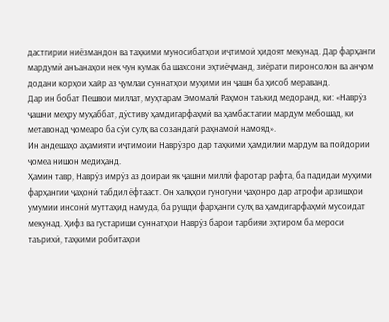дастгирии ниёзмандон ва таҳкими муносибатҳои иҷтимоӣ ҳидоят мекунад. Дар фарҳанги мардумӣ анъанаҳои нек чун кумак ба шахсони эҳтиёҷманд, зиёрати пиронсолон ва анҷом додани корҳои хайр аз ҷумлаи суннатҳои муҳими ин ҷашн ба ҳисоб мераванд.
Дар ин бобат Пешвои миллат, муҳтарам Эмомалӣ Раҳмон таъкид медоранд, ки: «Наврӯз ҷашни меҳру муҳаббат, дӯстиву ҳамдигарфаҳмӣ ва ҳамбастагии мардум мебошад, ки метавонад ҷомеаро ба сӯи сулҳ ва созандагӣ раҳнамоӣ намояд».
Ин андешаҳо аҳамияти иҷтимоии Наврӯзро дар таҳкими ҳамдилии мардум ва пойдории ҷомеа нишон медиҳанд.
Ҳамин тавр, Наврӯз имрӯз аз доираи як ҷашни миллӣ фаротар рафта, ба падидаи муҳими фарҳангии ҷаҳонӣ табдил ёфтааст. Он халқҳои гуногуни ҷаҳонро дар атрофи арзишҳои умумии инсонӣ муттаҳид намуда, ба рушди фарҳанги сулҳ ва ҳамдигарфаҳмӣ мусоидат мекунад. Ҳифз ва густариши суннатҳои Наврӯз барои тарбияи эҳтиром ба мероси таърихӣ, таҳкими робитаҳои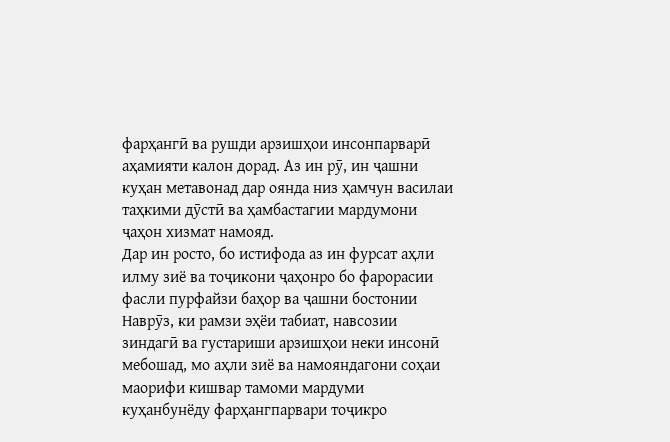фарҳангӣ ва рушди арзишҳои инсонпарварӣ аҳамияти калон дорад. Аз ин рӯ, ин ҷашни куҳан метавонад дар оянда низ ҳамчун василаи таҳкими дӯстӣ ва ҳамбастагии мардумони ҷаҳон хизмат намояд.
Дар ин росто, бо истифода аз ин фурсат аҳли илму зиё ва тоҷикони ҷаҳонро бо фарорасии фасли пурфайзи баҳор ва ҷашни бостонии Наврӯз, ки рамзи эҳёи табиат, навсозии зиндагӣ ва густариши арзишҳои неки инсонӣ мебошад, мо аҳли зиё ва намояндагони соҳаи маорифи кишвар тамоми мардуми куҳанбунёду фарҳангпарвари тоҷикро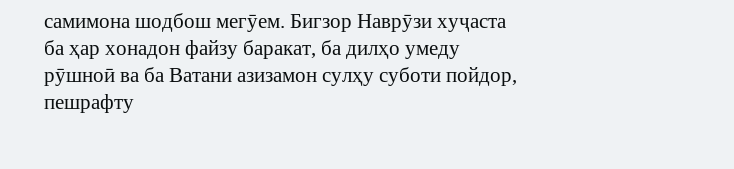самимона шодбош мегӯем. Бигзор Наврӯзи хуҷаста ба ҳар хонадон файзу баракат, ба дилҳо умеду рӯшноӣ ва ба Ватани азизамон сулҳу суботи пойдор, пешрафту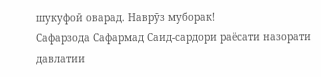шукуфоӣ оварад. Наврӯз муборак!
Сафарзода Сафармад Саид-сардори раёсати назорати давлатии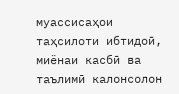муассисаҳои таҳсилоти ибтидоӣ, миёнаи касбӣ ва таълимӣ калонсолон